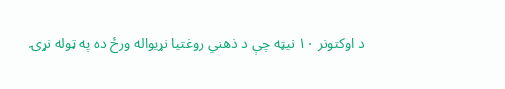د اوکتونر ۱۰ نيټه چې د ذهني روغتيا نړيواله ورځ ده په ټوله نړۍ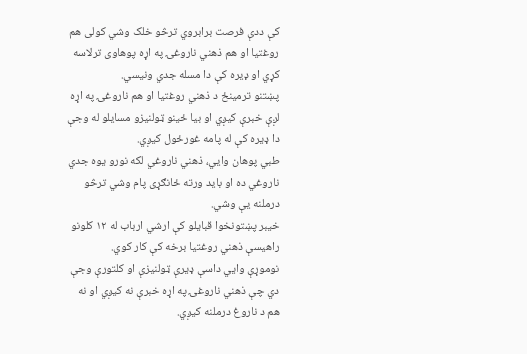کې ددې فرصت برابروي ترڅو خلک وشي کولی هم روغتيا او هم ذهني ناروغۍ په اړه پوهاوی ترلاسه کړي او ډيره کې دا مسله جدي ونيسي.
پښتنو ترمينځ د ذهني روغتيا او هم ناروغۍ په اړه لږې خبرې کيږي او بيا ځينو ټولنيزو مسايلو له وجې دا ډيره کې له پامه غورځول کيږي.
طبي پوهان وايي، ذهني ناروغي لکه نورو يوه جدي ناروغي ده او بايد ورته ځانګړی پام وشي ترڅو درملنه يې وشي.
خيبر پښتونخوا قبايلو کې ارشي ارباب له ۱۲ کلونو راهيسې ذهني روغتيا برخه کې کار کوي.
نوموړې وايي داسې ډيرې ټولنيزې او کلتورې وجې دي چې ذهني ناروغۍ په اړه خبرې نه کيږي او نه هم د ناروغ درملنه کيږي.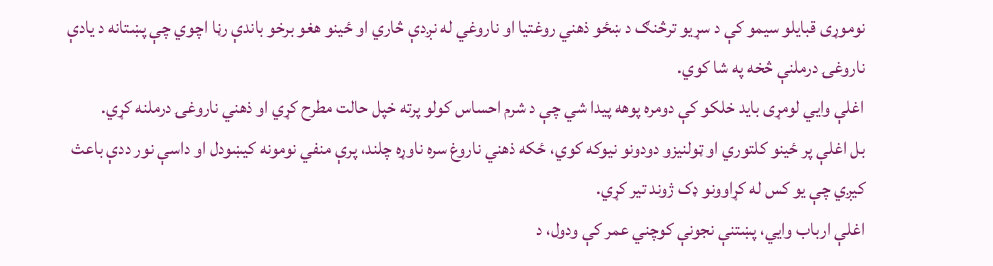نوموړی قبايلو سيمو کې د سړيو ترڅنګ د ښځو ذهني روغتيا او ناروغي له نږدې څاري او ځينو هغو برخو باندې رڼا اچوي چې پښتانه د يادې ناروغۍ درملنې څخه په شا کوي.
اغلې وايي لومړی بايد خلکو کې دومره پوهه پيدا شي چې د شرم احساس کولو پرته خپل حالت مطرح کړي او ذهني ناروغۍ درملنه کړي.
بل اغلې پر ځينو کلتوري او ټولنيزو دودونو نيوکه کوي، ځکه ذهني ناروغ سره ناوړه چلند، پرې منفي نومونه کيښودل او داسې نور ددې باعث کيږي چې يو کس له کړاوونو ډک ژوند تير کړي.
اغلې ارباب وايي، پښتنې نجونې کوچني عمر کې ودول، د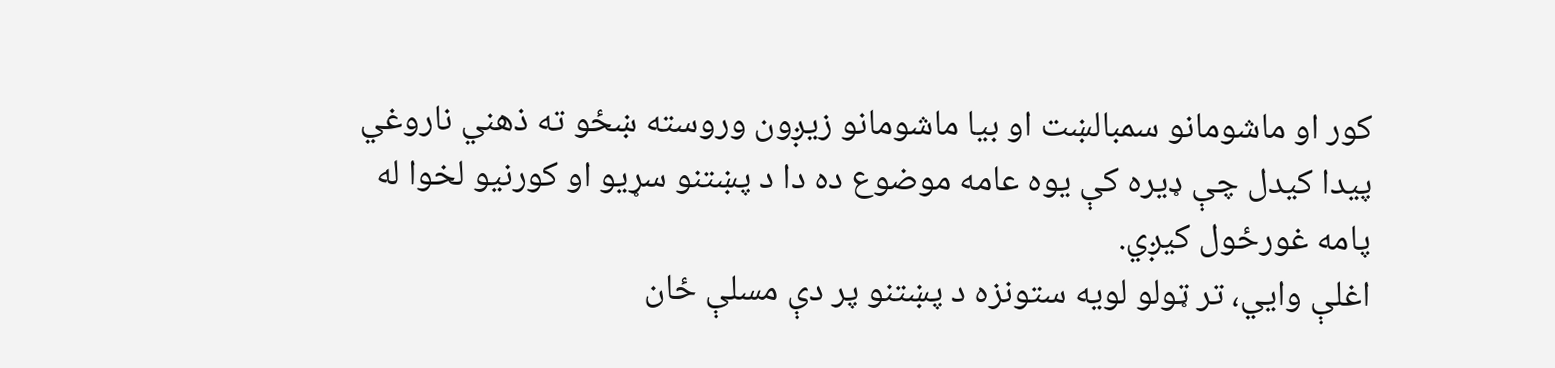کور او ماشومانو سمبالښت او بيا ماشومانو زيږون وروسته ښځو ته ذهني ناروغي پيدا کيدل چې ډيره کې يوه عامه موضوع ده دا د پښتنو سړيو او کورنيو لخوا له پامه غورځول کيږي.
اغلې وايي، تر ټولو لويه ستونزه د پښتنو پر دې مسلې ځان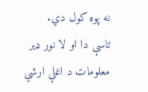نه پوه کول دي.
تاسې دا او لا نور ډير معلومات د اغلې ارشي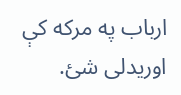ارباب په مرکه کې اوريدلی شئ.